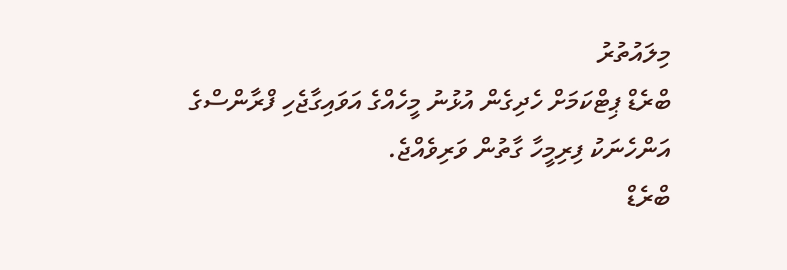މިލައުތުރު
ބްރެޑް ޕިޓްކަމަށް ހެދިގެން އުޅުނު މީހެއްގެ އަވައިގާޖެހި ފްރާންސްގެ އަންހެނަކު ފިރިމީހާ ގާތުން ވަރިވެއްޖެ.
ބްރެޑް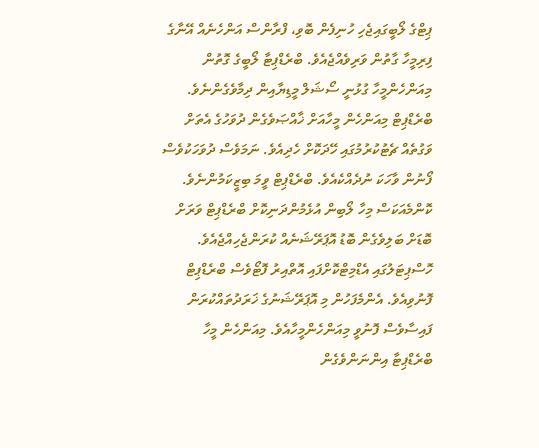ޕިޓްގެ ލޯބީގައިޖެހި ހުނިފެން ބޮވި، ފްރާންސް އަންހެނެއް އޭނާގެ ފިރިމީހާ ގާތުން ވަރިވެއްޖެއެވެ. ބްރެޑްޕިޓާ ލޯބީގެ ގޮތުން މިއަންހެންމީހާ ގުޅުނީ ސޯޝަލް މީޑިޔާއިން ދިމާވެގެންނެވެ. ބްރެޑްޕިޓް މިއަންހެން މީހާއަށް ޚާއްޞަވެގެން ދުވަހުގެ އެތަށް ވަގުތެއް ޗެޓުކުރުމުގައި ހޭދަކޮށް ހެދިއެވެ. ނަމަވެސް ދުވަހަކުވެސް ފޯނުން ވާހަކަ ނުދެއްކެއެވެ. ބްރެޑްޕިޓް ވީމަ ބިޒީކަމުންނެވެ.
ކޮންމެއަކަސް މިހާ ލޯބިން އުޅެމުންދަނިކޮށް ބްރެޑްޕިޓް ވަރަށް ބޮޑަށް ބަލިވެގެން ބޮޑު އޮޕަރޭޝަނެއް ކުރަންޖެހިއްޖެއެވެ. ހޮސްޕިޓަލުގައި އެޑްމިޓްކޮށްފައި އޮތްއިރު ފޮޓޯވެސް ބްރެޑްޕިޓް ފޮނުވިއެވެ. އެންމެފަހުން މި އޮޕަރޭޝަނުގެ ޚަރަދުތައްކުރަން ފައިސާވެސް ފޮނުވީ މިއަންހެންމީހާއެވެ. މިއަންހެން މީހާ ބްރެޑްޕިޓާ އިންނަންވެގެން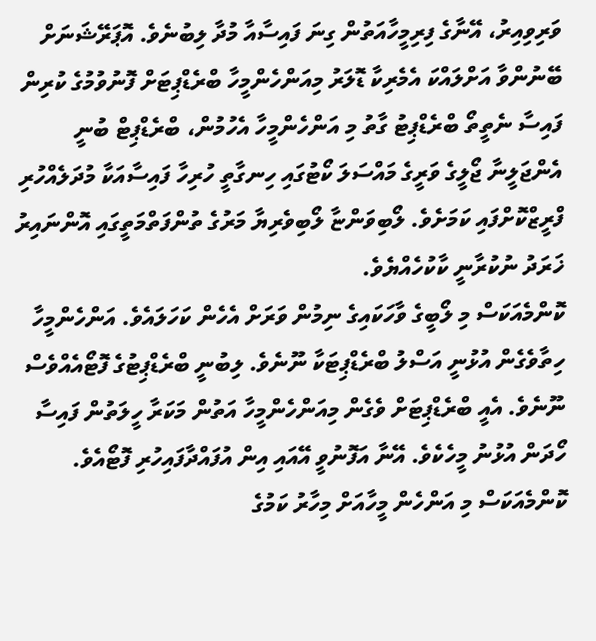ވަރިވިއިރު، އޭނާގެ ފިރިމީހާއަތުން ގިނަ ފައިސާއާ މުދާ ލިބުނެވެ. އޮޕަރޭޝަނަށް ބޭނުންވާ އަށްލައްކަ އެމެރިކާ ޑޮލަރު މިއަންހެންމީހާ ބްރެޑްޕިޓަށް ފޮނުވުމުގެ ކުރިން ފައިސާ ނެތީތޯ ބްރެޑްޕިޓު ގާތު މި އަންހެންމީހާ އެހުމުން، ބްރެޑްޕިޓް ބުނީ އެންޖަލީނާ ޖޯލީގެ ވަރީގެ މައްސަލަ ކޯޓުގައި ހިނގާތީ ހުރިހާ ފައިސާއަކާ މުދަލެއްހުރި ފްރީޒްކޮށްފައި ކަމަށެވެ. ލޯބިވަންޏާ ލޯބިވެރިޔާ މަރުގެ ތުންފަތްމަތީގައި އޮންނައިރު ޚަރަދު ނުކުރާނީ ކާކުހެއްޔެވެ.
ކޮންމެއަކަސް މި ލޯބީގެ ވާހަކައިގެ ނިމުން ވަރަށް އެހެން ކަހަލައެވެ. އަންހެންމީހާ ހިތާވެގެން އުޅުނީ އަސްލު ބްރެޑްޕިޓަކާ ނޫނެވެ. ލިބުނީ ބްރެޑްޕިޓުގެ ފޮޓޯއެއްވެސް ނޫނެވެ. އެއީ ބްރެޑްޕިޓަށް ވެގެން މިއަންހެންމީހާ އަތުން މަކަރާ ހީލަތުން ފައިސާ ހޯދަން އުޅުނު މީހެކެވެ. އޭނާ އަފޮނުވީ އޭއައި އިން އުފައްދާފައިހުރި ފޮޓޯއެވެ. ކޮންމެއަކަސް މި އަންހެން މީހާއަށް މިހާރު ކަމުގެ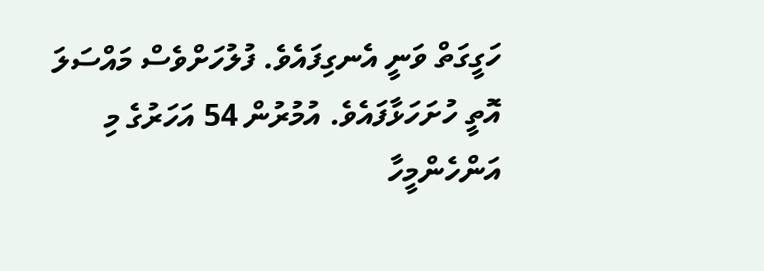ހަގީގަތް ވަނީ އެނގިފައެވެ. ފުލުހަށްވެސް މައްސަލަ އޮތީ ހުށަހަޅާފައެވެ. އުމުރުން 54 އަހަރުގެ މި އަންހެންމީހާ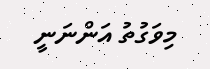މިވަގުތު އަންނަނީ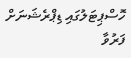ހޮސްޕިޓަލުގައި ޑިޕްރެޝަނަށް ފަރުވާ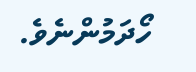ހޯދަމުންނެވެ.